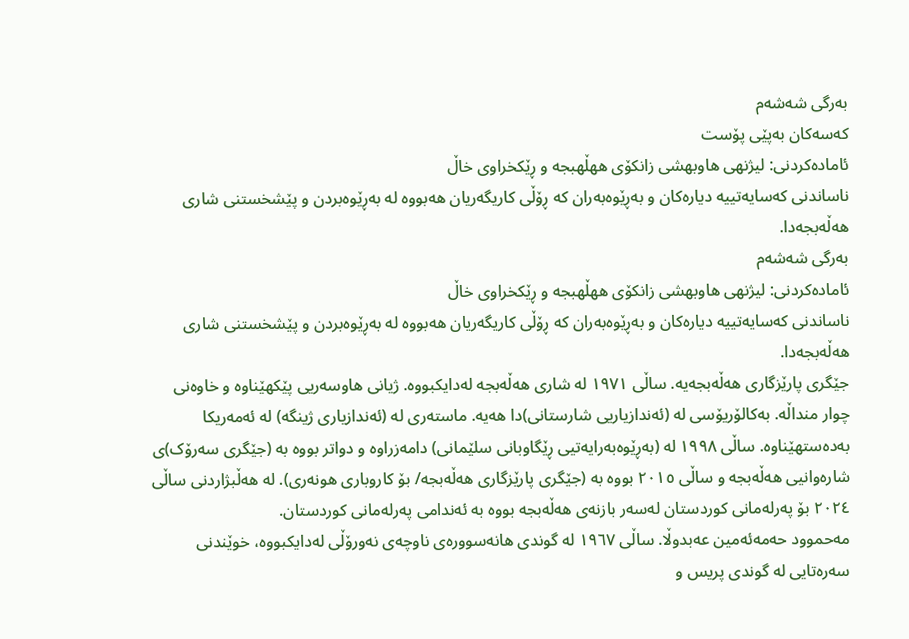بەرگی شەشەم
کەسەکان بەپێی پۆست
ئامادەکردنی: لیژنهی هاوبهشی زانكۆی ههڵهبجه و ڕێكخراوی خاڵ
ناساندنی کەسایەتییە دیارەکان و بەڕێوەبەران کە ڕۆڵی کاریگەریان هەبووە لە بەڕێوەبردن و پێشخستنی شاری هەڵەبجەدا.
بەرگی شەشەم
ئامادەکردنی: لیژنهی هاوبهشی زانكۆی ههڵهبجه و ڕێكخراوی خاڵ
ناساندنی کەسایەتییە دیارەکان و بەڕێوەبەران کە ڕۆڵی کاریگەریان هەبووە لە بەڕێوەبردن و پێشخستنی شاری هەڵەبجەدا.
جێگرى پارێزگارى هەڵەبجەیە. ساڵی ١٩٧١ لە شاری هەڵەبجە لەدایکبووه. ژیانی هاوسەریی پێکهێناوە و خاوەنی چوار منداڵە. بەکالۆریۆسی لە (ئەندازیاریی شارستانی)دا هەیە. ماستەری لە (ئەندازیاری ژینگە) لە ئەمەریکا بەدەستهێناوە. ساڵى ١٩٩٨ لە (بەڕێوەبەرايەتیى ڕێگاوبانى سلێمانى) دامەزراوه و دواتر بووە بە (جێگرى سەرۆک)ى شارەوانیى هەڵەبجە و ساڵى ٢٠١٥ بووە بە (جێگرى پارێزگارى هەڵەبجه/ بۆ کاروبارى هونەرى). لە هەڵبژاردنی ساڵی ٢٠٢٤ بۆ پەرلەمانی کوردستان لەسەر بازنەی هەڵەبجە بووە بە ئەندامی پەرلەمانی کوردستان.
مەحموود حەمەئەمین عەبدوڵا. ساڵی ١٩٦٧ لە گوندی هانەسوورەی ناوچەی نەورۆڵی لەدایکبووە، خوێندنی سەرەتایی لە گوندی پریس و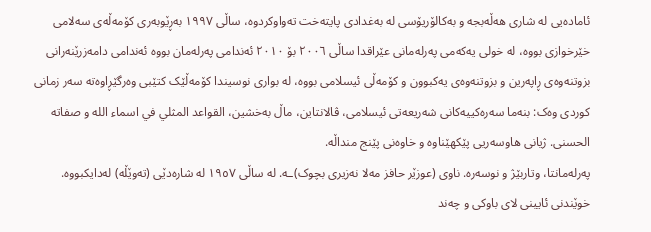ئامادەیی لە شاری هەڵەبجە و بەکالۆریۆسی لە بەغدادی پایتەخت تەواوکردوە، ساڵی ١٩٩٧ بەڕێوبەری کۆمەڵەی سەلامی خێرخوازی بووە، لە خولی یەکەمی پەرلەمانی عێراقدا ساڵی ٢٠٠٦ بۆ ٢٠١٠ ئەندامی پەرلەمان بووە ئەندامی دامەزرێنەرانی بزوتنەوەی ڕاپەرین و بزوتنەوەی یەکبوون و کۆمەڵی ئیسلامی بووە، لە بواری نوسیندا کۆمەڵێک کتێبی وەرگێڕاوەتە سەر زمانی کوردی وەک: بنەما سەرەکییەکانی شەریعەتی ئیسلامی، ڤالانتاین، ماڵ بەخشین، القواعد المثلي في اسماء اللە و صفاتە الحسنی. ژیانی هاوسەریی پێکهێناوە و خاوەنی پێنج منداڵە.
پەرلەمانتا، وتاربێژ و نوسەرە. ناوی (عوزێر حافز مەلا نەزیری بچوک)ـە. لە ساڵی ١٩٥٧ لە شارەدێی (تەوێڵە) لەدایکبووە. خوێندنی ئایینی لای باوکی و چەند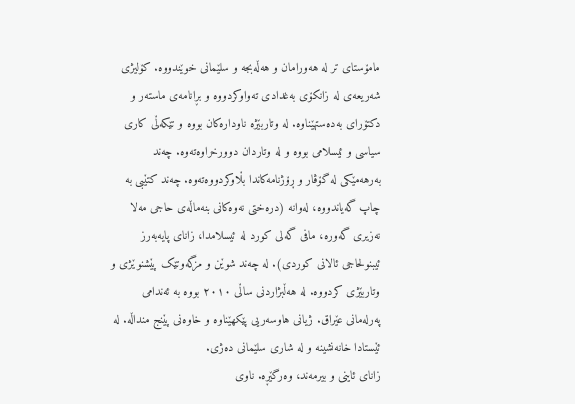مامۆستای تر لە هەورامان و هەڵەبجە و سلێمانی خوێندووە. کۆلیژی شەریعەی لە زانکۆی بەغدادی تەواوکردووە و بڕانامەی ماستەر و دکتۆرای بەدەستهێناوە. لە وتاربێژە ناودارەکان بووە و تێکەڵی کاری سیاسی و ئیسلامی بووە و لە وتاردان دوورخراوەتەوە. چەند بەرهەمێکی لە گۆڤار و ڕۆژنامەکاندا بڵاوکردووەتەوە. چەند کتێبی بە چاپ گەیاندووە، لەوانە (درەختی نەوەکانی بنەماڵەی حاجی مەلا نەزیری گەورە، مافی گەلی کورد لە ئیسلامدا، زانای پایەبەرز ئیبنولحاجی ئالانی کوردی). لە چەند شوێن و مزگەوتێک پێشنوێژی و وتاربێژی کردووە. لە هەڵبژاردنی ساڵی ٢٠١٠ بووە بە ئەندامی پەرلەمانی عێراق. ژیانی هاوسەریی پێکهێناوە و خاوەنی پێنج منداڵە. لە ئێستادا خانەنشینە و لە شاری سلێمانی دەژی.
زاناى ئاينى و بیرمەند، وەرگێڕە. ناوی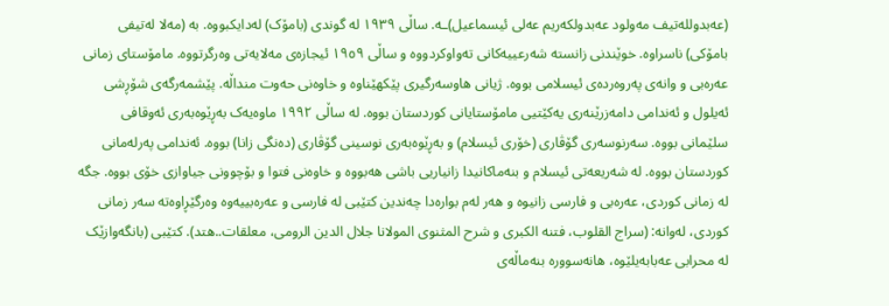(عەبدوللەتیف مەولود عەبدولکەریم عەلی ئیسماعیل)ـە. ساڵی ١٩٣٩ لە گوندی (بامۆک) لەدایکبووە. بە (مەلا لەتیفی بامۆکی) ناسراوە. خوێندنی زانستە شەرعییەکانی تەواوکردووە و ساڵی ١٩٥٩ ئیجازەی مەلایەتی وەرگرتووە. مامۆستای زمانی عەرەبی و وانەی پەروەردەی ئیسلامی بووە. ژیانی ھاوسەرگیری پێکهێناوە و خاوەنی حەوت منداڵە. پێشمەرگەی شۆڕشی ئەیلول و ئەندامی دامەزرێنەری یەکێتيی مامۆستایانی کوردستان بووە. لە ساڵی ١٩٩٢ ماوەیەک بەڕێوەبەری ئەوقافی سلێمانی بووە. سەرنوسەری گۆڤاری (خۆری ئیسلام) و بەڕێوەبەری نوسینى گۆڤاری (دەنگی زانا) بووە. ئەندامی پەرلەمانی کوردستان بووە. لە شەریعەتی ئیسلام و بنەماکانیدا زانیاریی باشی هەبووە و خاوەنی فتوا و بۆچوونی جیاوازی خۆی بووە. جگە لە زمانی کوردی، عەرەبی و فارسی زانیوە و هەر لەم بوارەدا چەندین کتێبى لە فارسی و عەرەبییەوە وەرگێڕاوەتە سەر زمانی کوردی، لەوانە: (سراج القلوب، فتنە الکبری و شرح المثنوی المولانا جلال الدین الرومی، معلقات..هتد). کتێبی (بانگەوازێک لە محرابی عەبابەیلێوە، هانەسوورە بنەماڵەی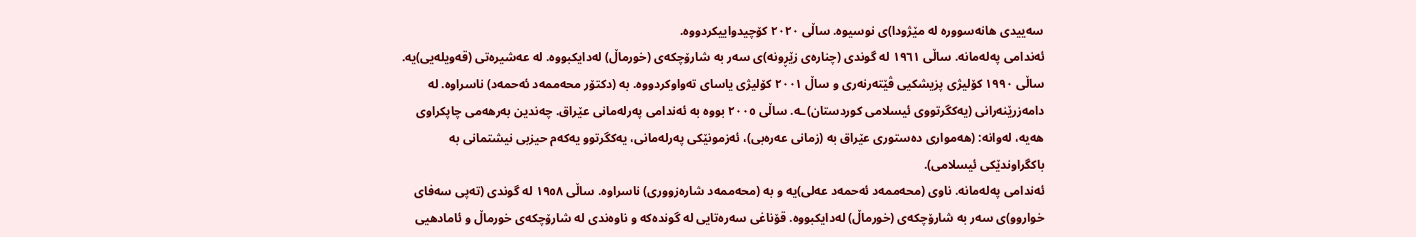سەییدی هانەسوورە لە مێژودا)ی نوسیوە. ساڵی ٢٠٢٠ کۆچیدواییکردووە.
ئەندامی پەلەمانە. ساڵی ١٩٦١ لە گوندى (چنارەى زێڕونە)ی سەر بە شارۆچکەى (خورماڵ) لەدایکبووە. لە عەشیرەتی (قەویلەیی)یە. ساڵی ١٩٩٠ کۆلیژی پزیشکیی ڤێتەرنەری و ساڵ ٢٠٠١ کۆلیژی یاسای تەواوکردووە. بە (دکتۆر محەممەد ئەحمەد) ناسراوە. لە دامەزرێنەرانی (یەکگرتووى ئيسلامى کوردستان)ـه. ساڵی ٢٠٠٥ بووە بە ئەندامی پەرلەمانی عێراق. چەندين بەرهەمى چاپکراوى هەيە، لەوانه: (هەمواری دەستوری عێراق بە (زمانی عەرەبی)، ئەزمونێکی پەرلەمانی، یەکگرتوو یەکەم حیزبی نیشتمانی بە باکگراوندێکی ئیسلامی).
ئەندامی پەلەمانە. ناوی (محەممەد ئەحمەد عەلی)یە و بە (محەممەد شارەزووری) ناسراوە. ساڵی ١٩٥٨ له گوندی (تەپی سەفای خواروو)ی سەر بە شارۆچکەی (خورماڵ) لەدایکبووه. قۆناغی سەرەتایی لە گوندەکە و ناوەندی لە شارۆچکەی خورماڵ و ئامادهیی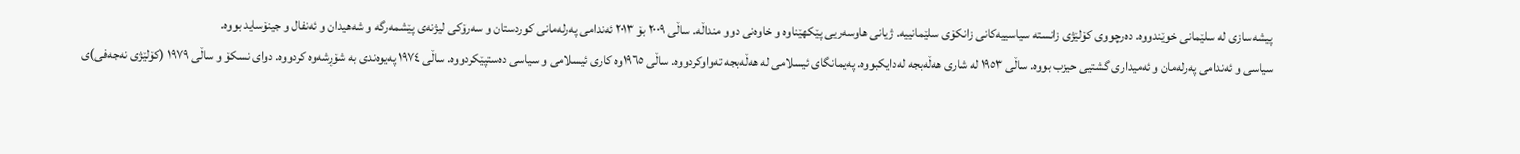پیشەسازی لە سلێمانی خوێندووە. دەرچووی کۆلێژی زانستە سياسیيەکانی زانکۆی سلێمانییە. ژیانی هاوسەریی پێکهێناوە و خاوەنی دوو منداڵە. ساڵی ٢٠٠٩ بۆ ٢٠١٣ ئەندامی پەرلەمانی کوردستان و سەرۆکی ليژنەی پێشمەرگە و شەهيدان و ئەنفال و جينۆسايد بووە.
سیاسی و ئەندامی پەرلەمان و ئەمیداری گشتیی حیزب بووە. ساڵی ١٩٥٣ لە شاری هەڵەبجه لەدایکبووە. پەيمانگاى ئيسلامى لە هەڵەبجە تەواوکردووە. ساڵی ١٩٦٥وە کارى ئيسلامی و سیاسی دەستپێکردووە. ساڵى ١٩٧٤ پەیوەندی بە شۆڕشەوە کردووە. دوای نسکۆ و ساڵى ١٩٧٩ (کۆلێژى نەجەفى)ی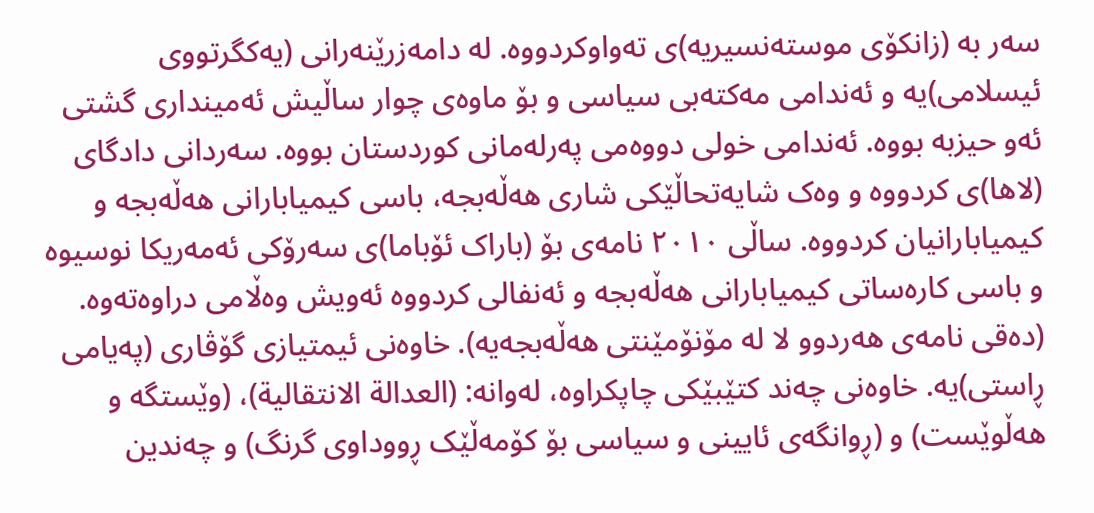سەر به (زانکۆى موستەنسيريە)ى تەواوکردووه. لە دامەزرێنەرانى (يەکگرتووى ئيسلامى)یه و ئەندامى مەکتەبى سياسى و بۆ ماوەی چوار ساڵیش ئەمینداری گشتی ئەو حیزبە بووە. ئەندامى خولى دووەمى پەرلەمانى کوردستان بووە. سەردانى دادگاى (لاها)ى کردووە و وەک شايەتحاڵێکى شارى هەڵەبجە، باسى کيميابارانى هەڵەبجە و کيميابارانيان کردووە. ساڵى ٢٠١٠ نامەی بۆ (باراک ئۆباما)ى سەرۆکى ئەمەريکا نوسیوە و باسی کارەساتی کيميابارانى هەڵەبجه و ئەنفالی کردووە ئەویش وەڵامی دراوەتەوە. (دەقی نامەی هەردوو لا لە مۆنۆمێنتى هەڵەبجەیە). خاوەنى ئيمتيازى گۆڤارى (پەيامى ڕاستى)يە. خاوەنی چەند کتێبێکی چاپکراوە، لەوانە: (العدالة الانتقالية)، (وێستگە و هەڵوێست) و (ڕوانگەى ئايينى و سياسى بۆ کۆمەڵێک ڕووداوى گرنگ) و چەندین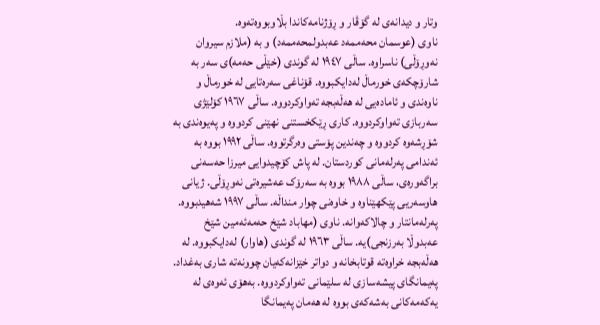وتار و دیدانەی لە گۆڤار و ڕۆژنامەکاندا بڵاوبووەتەوە.
ناوی (عوسمان محەممەد عەبدولمحەممەد) و بە (ملازم سیروان نەوڕۆڵی) ناسراوە. ساڵی ١٩٤٧ لە گوندی (خێڵی حەمە)ی سەر بە شارۆچکەی خورماڵ لەدایکبووە. قۆناغی سەرەتایی لە خورماڵ و ناوەندی و ئامادەیی لە هەڵەبجە تەواوکردووە. ساڵی ١٩٦٧ کۆلێژی سەربازی تەواوکردووه. کاری ڕێکخستنی نهێنی کردووە و پەیوەندی بە شۆڕشەوە کردووە و چەندین پۆستی وەرگرتووه. ساڵی ١٩٩٢ بووە بە ئەندامی پەرلەمانی کوردستان. لە پاش کۆچیدوایی میرزا حەسەنی براگەورەی، ساڵی ١٩٨٨ بووە بە سەرۆک عەشیرەتی نەوڕۆڵی. ژیانی هاوسەریی پێکهێناوە و خاوەنی چوار منداڵە. ساڵی ١٩٩٧ شەهیدبووە.
پەرلەمانتار و چالاکەوانە. ناوی (مهاباد شێخ حەمەئەمین شێخ عەبدوڵا بەرزنجی)یە. ساڵی ١٩٦٣ لە گوندی (هاوار) لەدایکبووە. لە هەڵەبجە خراوەتە قوتابخانە و دواتر خێزانەکەیان چوونەتە شاری بەغداد. پەیمانگای پیشەسازی لە سلێمانی تەواوکردووە. بەهۆی ئەوەی لە یەکەمەکانی بەشەکەی بووە لە هەمان پەیمانگا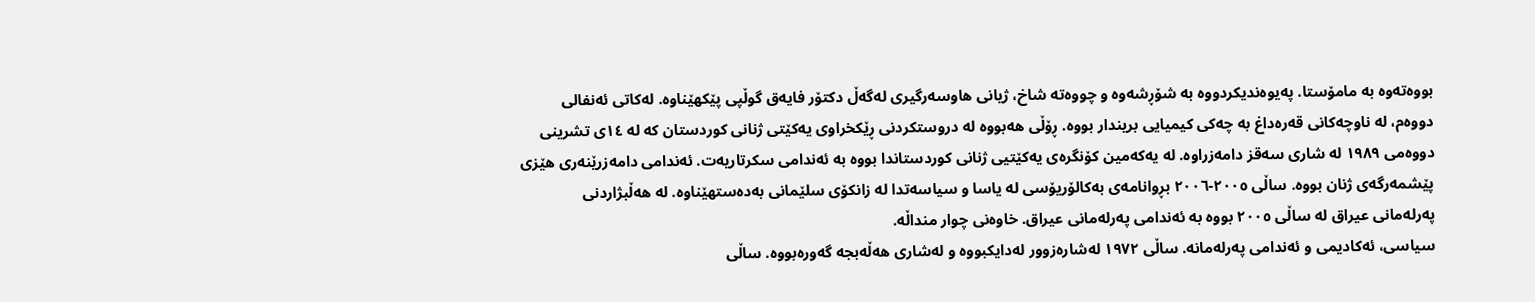بووەتەوە بە مامۆستا. پەیوەندیکردووە بە شۆڕشەوە و چووەتە شاخ، ژیانی هاوسەرگیری لەگەڵ دکتۆر فایەق گوڵپی پێکهێناوە. لەکاتی ئەنفالی دووەم، لە ناوچەکانی قەرەداغ بە چەکی کیمیایی بریندار بووە. ڕۆڵی هەبووە لە دروستکردنی ڕێکخراوی یەکێتی ژنانی کوردستان کە لە ١٤ی تشرینی دووەمی ١٩٨٩ لە شاری سەقز دامەزراوە. لە یەکەمین کۆنگرەی یەکێتیی ژنانی کوردستاندا بووە بە ئەندامی سکرتاریەت. ئەندامی دامەزرێنەری هێزی پێشمەرگەی ژنان بووە. ساڵی ٢٠٠٥-٢٠٠٦ بڕوانامەی بەکالۆریۆسی لە یاسا و سیاسەتدا لە زانکۆی سلێمانی بەدەستهێناوە. لە هەڵبژاردنی پەرلەمانی عیراق لە ساڵی ٢٠٠٥ بووە بە ئەندامی پەرلەمانی عیراق. خاوەنی چوار منداڵە.
سیاسی، ئەکادیمی و ئەندامی پەرلەمانە. ساڵی ١٩٧٢ لەشارەزوور لەدایکبووە و لەشاری ھەڵەبجە گەورەبووە. ساڵی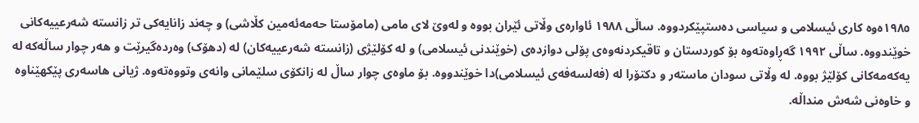١٩٨٥ەوە کاری ئيسلامى و سیاسی دەستپێکردووە. ساڵی ١٩٨٨ ئاوارەى وڵاتى ئێران بووە و لەوێ لای مامی (مامۆستا حەمەئەمین کڵاشی) و چەند زانایەکی تر زانستە شەرعییەکانی خوێندووە. ساڵی ١٩٩٢ گەڕاوەتەوە بۆ کوردستان و تاقیکردنەوەی پۆلی دوازدەی (خوێندنی ئیسلامی) و لە کۆلێژی (زانستە شەرعییەکان) لە (دھۆک) وەردەگیرێت و ھەر چوار ساڵەکە لە یەکەمەکانی کۆلێژ بووە. لە وڵاتی سودان ماستەر و دکتۆرا لە (فەلسەفەی ئیسلامی)دا خوێندووە. بۆ ماوەی چوار ساڵ لە زانکۆی سلێمانی وانەى وتووەتەوە. ژیانی هاسەری پێکهێناوە و خاوەنی شەش منداڵە.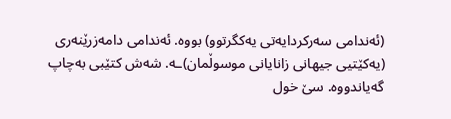(ئەندامی سەرکردایەتی یەکگرتوو) بووە. ئەندامی دامەزرێنەری (یەکێتیی جیھانی زانایانی موسوڵمان)ـە. شەش کتێبی بەچاپ گەیاندووە. سێ خول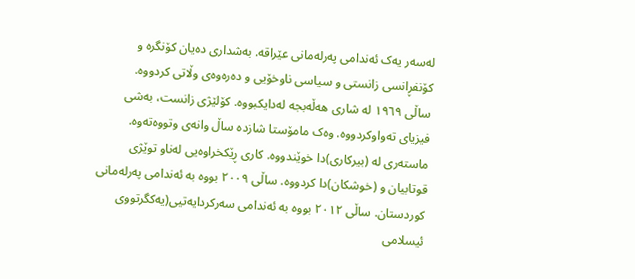لەسەر یەک ئەندامی پەرلەمانی عێراقە. بەشداری دەیان کۆنگرە و کۆنفڕانسی زانستی و سیاسی ناوخۆیی و دەرەوەی وڵاتی کردووە.
ساڵی ١٩٦٩ لە شاری هەڵەبجە لەدایکبووە. کۆلێژی زانست، بەشی فیزیای تەواوکردووە. وەک مامۆستا شازدە ساڵ وانەی وتووەتەوە. ماستەری لە (بیرکاری)دا خوێندووە. کاری ڕێکخراوەیی لەناو توێژى قوتابیان و (خوشکان)دا کردووە. ساڵی ٢٠٠٩ بووە بە ئەندامى پەرلەمانى کوردستان. ساڵی ٢٠١٢ بووە بە ئەندامی سەرکردایەتیی(یەکگرتووی ئیسلامی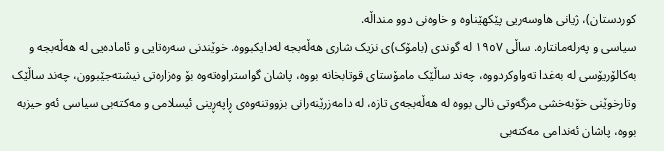کوردستان)، ژیانی هاوسەریی پێکهێناوە و خاوەنی دوو منداڵە.
سیاسی و پەرلەمانتارە. ساڵی ١٩٥٧ لە گوندی (بامۆک)ی نزیک شاری هەڵەبجە لەدایکبووە. خوێندنی سەرەتایی و ئامادەیی لە هەڵەبجە و بەکالۆریۆسی لە بەغدا تەواوکردووە، چەند ساڵێک مامۆستای قوتابخانە بووە، پاشان گواستراوەتەوە بۆ وەزارەتی نیشتەجێبوون، چەند ساڵێک وتارخوێنی خۆبەخشی مزگەوتی نالی بووە لە هەڵەبجەی تازە، لە دامەزرێنەرانی بزووتنەوەی ڕاپەڕینی ئیسلامی و مەکتەبی سیاسی ئەو حیزبە بووە، پاشان ئەندامی مەکتەبی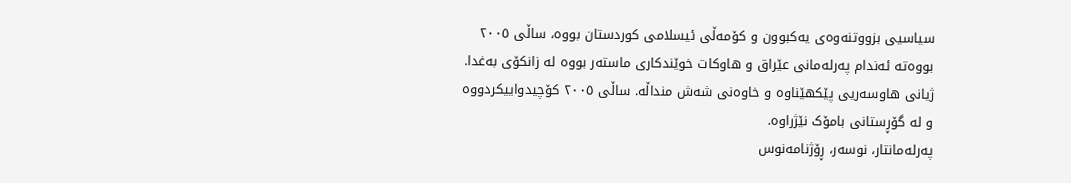سیاسیی بزووتنەوەی یەکبوون و کۆمەڵی ئیسلامی کوردستان بووە، ساڵی ٢٠٠٥ بووەتە ئەندام پەرلەمانی عێراق و هاوکات خوێندکاری ماستەر بووه لە زانکۆی بەغدا. ژیانی هاوسەریی پێکهێناوە و خاوەنی شەش منداڵە. ساڵی ٢٠٠٥ کۆچیدواییکردووە و لە گۆڕستانی بامۆک نێژراوە.
پەرلەمانتار، نوسەر، ڕۆژنامەنوس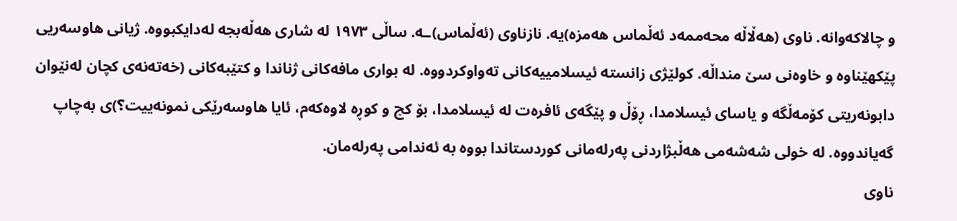و چالاکەوانە. ناوی (ھەڵاڵە محەممەد ئەڵماس ھەمزە)یە. نازناوی (ئەڵماس)ـە. ساڵی ١٩٧٣ لە شاری هەڵەبجە لەدایکبووە. ژیانی هاوسەریی پێکهێناوە و خاوەنی سێ منداڵە. کولێژی زانستە ئیسلامییەکانی تەواوکردووە. لە بواری مافەکانی ژناندا و کتێبەکانی (خەتەنەی کچان لەنێوان دابونەریتی کۆمەڵگە و یاسای ئیسلامدا، ڕۆڵ و پێگەی ئافرەت لە ئیسلامدا، بۆ کچ و کوڕە لاوەکەم، ئایا ھاوسەرێکی نمونەییت؟)ی بەچاپ گەیاندووە. لە خولی شەشەمی هەڵبژاردنی پەرلەمانی کوردستاندا بووە بە ئەندامی پەرلەمان.
ناوی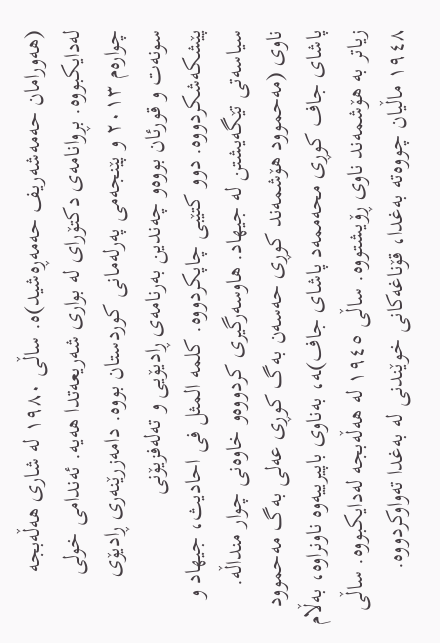(هەورامان حەمەشەریف حەمەڕەشید)ە. ساڵی ١٩٨٠ لە شاری هەڵەبجە لەدایکبووە. بڕوانامەی دکتۆرای لە بواری شەریعەتدا هەیە. ئەندامی خولی چوارەم ٢٠١٣ و پێنجەمی پەرلەمانی کوردستان بووە. دامەزرێنەری ڕادیۆی سونەت و قورئان بووەو چەندین بەرنامەی ڕادیۆیی و تەلەفزیۆنی پێشکەشکردووە. دوو کتێبی چاپکردووە. کلمە المثل فی احادیث، جیهاد و سیاسەتی تێگەیشتن لە جیهاد. هاوسەرگیری کردووەو خاوەنی چوار منداڵە.
ناوى (مەحموود هۆشمەند کوڕى حەسەن بەگ کوڕى عەلى بەگ مەحموود پاشاى جاف کوڕى محەممەد پاشاى جاف)ـە، بەناوى باپيرييەوە ناونراوە، بەڵام زياتر بە هۆشمەند ناوى ڕۆيشتووە. ساڵی ١٩٤٥ لە هەڵەبجە لەدایکبووە. ساڵى ١٩٤٨ ماڵيان چووەتە بەغدا، قۆناغەکانى خوێندنى لە بەغدا تەواوکردووە.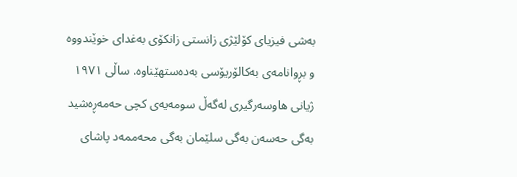بەشى فيزياى کۆلێژى زانستى زانکۆى بەغداى خوێندووە و بڕوانامەى بەکالۆريۆسى بەدەستهێناوە. ساڵى ١٩٧١ ژيانى هاوسەرگيرى لەگەڵ سومەيەى کچى حەمەڕەشيد بەگى حەسەن بەگى سلێمان بەگى محەممەد پاشاى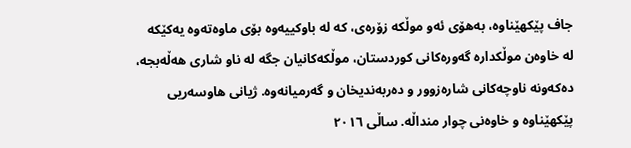جاف پێکهێناوە، بەهۆى ئەو موڵکە زۆرەى، کە لە باوکييەوە بۆى ماوەتەوە يەکێکە لە خاوەن موڵکدارە گەورەکانى کوردستان، موڵکەکانيان جگە لە ناو شارى هەڵەبجه، دەکەونە ناوچەکانى شارەزوور و دەربەنديخان و گەرميانەوە. ژیانی هاوسەریی پێکهێناوە و خاوەنی چوار منداڵە. ساڵى ٢٠١٦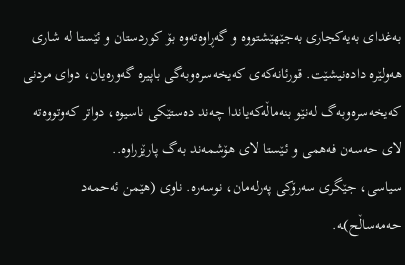بەغداى بەيەکجارى بەجێهێشتووە و گەڕاوەتەوە بۆ کوردستان و ئێستا لە شارى هەولێرە دادەنيشێت. قورئانەکەى کەيخەسرەوبەگى باپيرە گەورەيان، دواى مردنى کەيخەسرەوبەگ لەنێو بنەماڵەکەياندا چەند دەستێکى ناسيوە، دواتر کەوتووەتە لاى حەسەن فەهمى و ئـێستا لاى هۆشمەند بەگ پارێزراوە..
سیاسی، جێگری سەرۆکی پەرلەمان، نوسەرە. ناوی (هێمن ئەحمەد حەمەساڵح)ـە.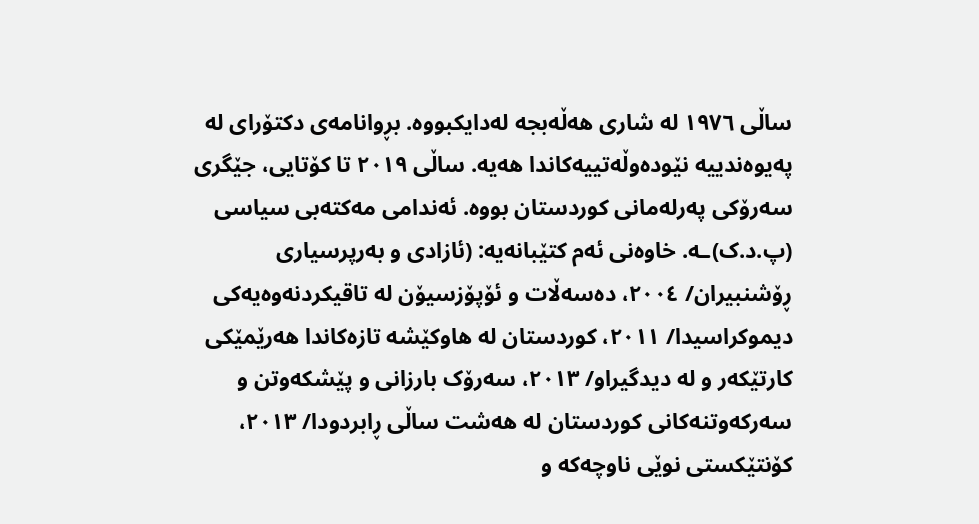ساڵی ١٩٧٦ لە شاری هەڵەبجە لەدایکبووە. بڕوانامەی دکتۆرای لە پەیوەندییە نێودەوڵەتییەکاندا هەیە. ساڵی ٢٠١٩ تا کۆتایی، جێگری سەرۆکی پەرلەمانی کوردستان بووە. ئەندامی مەکتەبی سیاسی (پ.د.ک)ـە. خاوەنی ئەم کتێبانەیە: (ئازادی و بەرپرسیاری ڕۆشنبیران/ ٢٠٠٤، دەسەڵات و ئۆپۆزسیۆن لە تاقیکردنەوەیەکی دیموکراسیدا/ ٢٠١١، کوردستان لە هاوکێشە تازەکاندا هەرێمێکی کارتێکەر و لە دیدگیراو/ ٢٠١٣، سەرۆک بارزانی و پێشکەوتن و سەرکەوتنەکانی کوردستان لە هەشت ساڵی ڕابردودا/ ٢٠١٣، کۆنتێکستی نوێی ناوچەکە و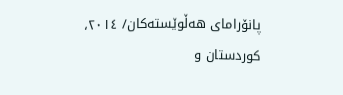پانۆرامای هەڵوێستەکان/ ٢٠١٤، کوردستان و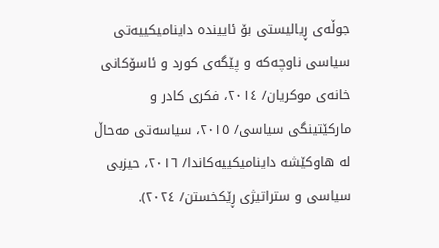جوڵەی ڕیالیستی بۆ ئاییندە داینامیکییەتی سیاسی ناوچەکە و پێگەی کورد و ئاسۆکانی خانەی موکریان/ ٢٠١٤، فکری کادر و مارکێتینگی سیاسی/ ٢٠١٥، سیاسەتی مەحاڵ لە هاوکێشە داینامیکییەکاندا/ ٢٠١٦، حیزبی سیاسی و ستراتیژی ڕێکخستن/ ٢٠٢٤).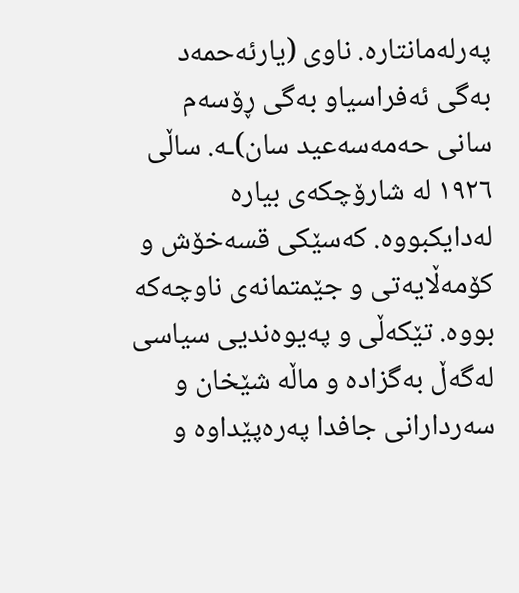پەرلەمانتارە. ناوی (یارئەحمەد بەگی ئەفراسیاو بەگی ڕۆسەم سانی حەمەسەعید سان)ـە. ساڵی ١٩٢٦ لە شارۆچکەی بیارە لەدایکبووە. کەسێکی قسەخۆش و کۆمەڵایەتی و جێمتمانەی ناوچەکە بووە. تێکەڵی و پەیوەندیی سیاسی لەگەڵ بەگزادە و ماڵە شێخان و سەردارانی جافدا پەرەپێداوە و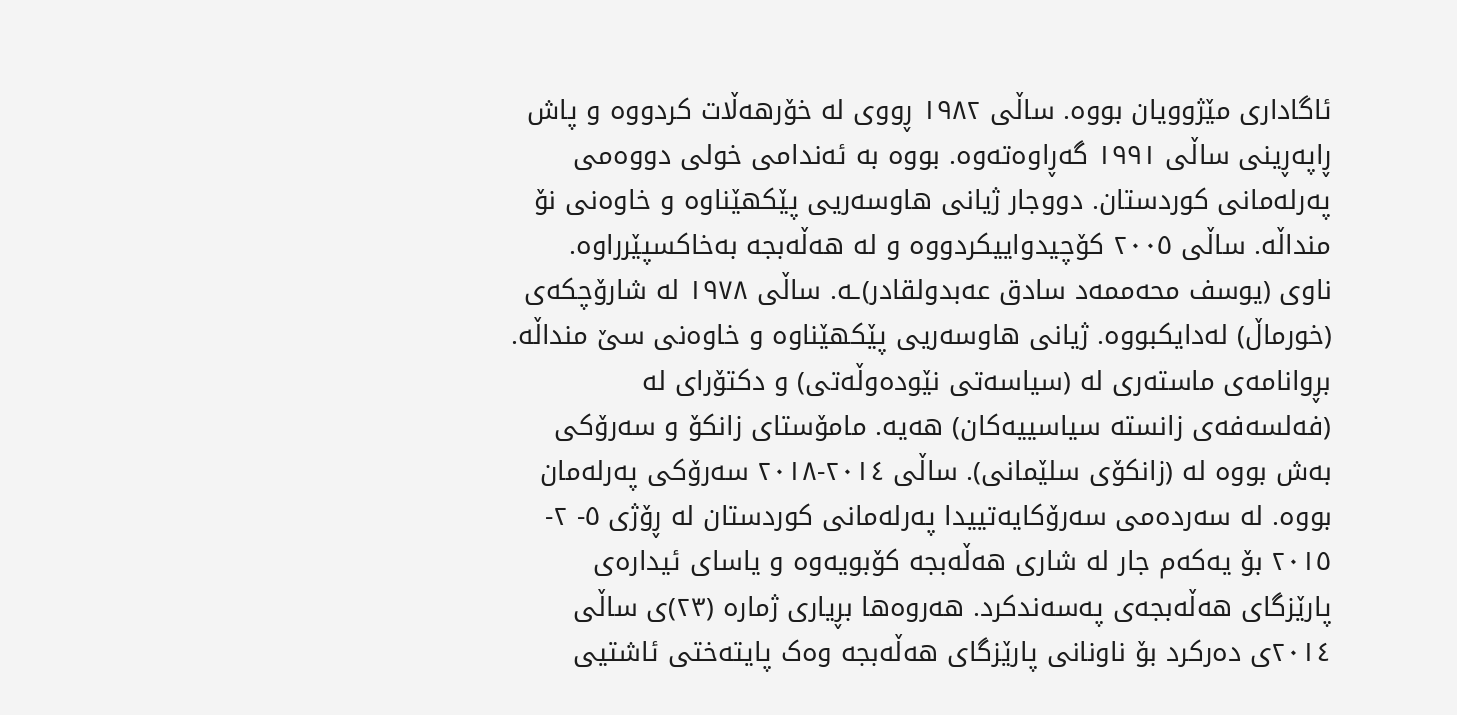ئاگاداری مێژوویان بووە. ساڵی ١٩٨٢ ڕووی لە خۆرهەڵات کردووە و پاش ڕاپەڕینی ساڵی ١٩٩١ گەڕاوەتەوە. بووە بە ئەندامی خولی دووەمی پەرلەمانی کوردستان. دووجار ژیانی هاوسەریی پێکهێناوە و خاوەنی نۆ منداڵە. ساڵی ٢٠٠٥ کۆچیدواییکردووە و لە هەڵەبجە بەخاکسپێرراوە.
ناوی (یوسف محەممەد سادق عەبدولقادر)ـە. ساڵی ١٩٧٨ لە شارۆچکەى (خورماڵ) لەدایکبووە. ژیانی هاوسەریی پێکهێناوە و خاوەنی سێ منداڵە. بڕوانامەی ماستەری لە (سیاسەتی نێودەوڵەتی) و دکتۆرای لە (فەلسەفەی زانستە سیاسییەکان) هەیە. مامۆستای زانکۆ و سەرۆکی بەش بووە لە (زانکۆی سلێمانی). ساڵی ٢٠١٤-٢٠١٨ سەرۆکی پەرلەمان بووە. لە سەردەمی سەرۆکایەتییدا پەرلەمانی کوردستان لە ڕۆژی ٥- ٢- ٢٠١٥ بۆ یەکەم جار لە شاری هەڵەبجە کۆبویەوە و یاسای ئیدارەی پارێزگای هەڵەبجەی پەسەندکرد. هەروەها بڕیاری ژمارە (٢٣)ی ساڵی ٢٠١٤ی دەرکرد بۆ ناونانی پارێزگای هەڵەبجە وەک پایتەختی ئاشتیی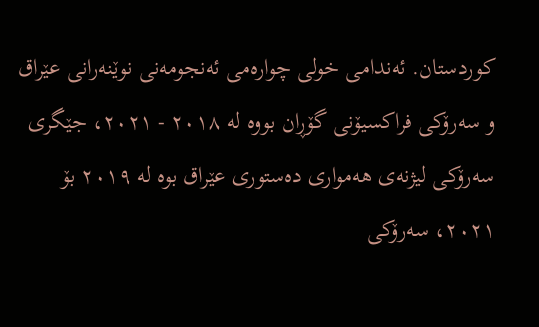کوردستان. ئەندامی خولی چوارەمی ئەنجومەنی نوێنەرانی عێراق و سەرۆکی فراکسیۆنی گۆڕان بووە لە ٢٠١٨ - ٢٠٢١، جێگری سەرۆکی لیژنەی هەمواری دەستوری عێراق بوە لە ٢٠١٩ بۆ ٢٠٢١، سەرۆکی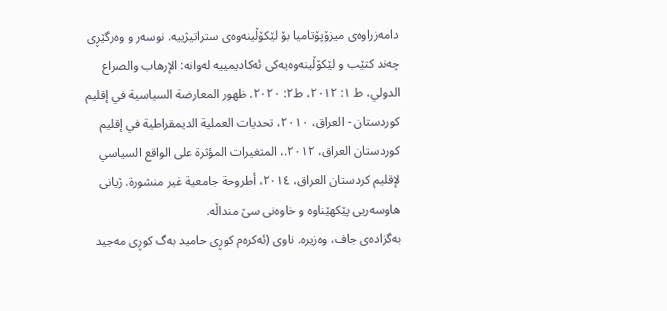دامەزراوەی میزۆپۆتامیا بۆ لێکۆڵینەوەی ستراتیژییە. نوسەر و وەرگێڕی چەند کتێب و لێکۆڵینەوەیەکی ئەکادیمییە لەوانە: الإرهاب والصراع الدولي، ط ١: ٢٠١٢، ط٢: ٢٠٢٠. ظهور المعارضة السياسية في إقليم کوردستان - العراق، ٢٠١٠، تحديات العملية الديمقراطية في إقليم کوردستان العراق، ٢٠١٢.، المتغيرات المؤثرة على الواقع السياسي لإقليم کردستان العراق، ٢٠١٤، أطروحة جامعية غير منشورة. ژیانی هاوسەریی پێکهێناوە و خاوەنی سێ منداڵە.
بەگزادەی جاف، وەزیرە. ناوی (ئەکرەم کوڕى حاميد بەگ کوڕى مەجيد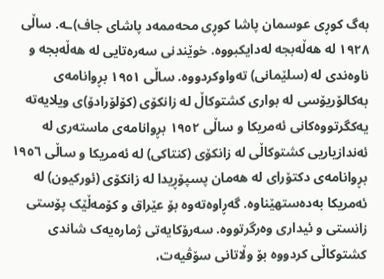بەگ کوڕى عوسمان پاشا کوڕى محەممەد پاشاى جاف)ـه. ساڵى ١٩٢٨ لە هەڵەبجە لەدایکبووە. خوێندنى سەرەتايى لە هەڵەبجە و ناوەندى لە (سلێمانى) تەواوکردووه. ساڵى ١٩٥١ بڕوانامەى بەکالۆريۆسى له بوارى کشتوکاڵ لە زانکۆى (کۆلۆرادۆ)ى ويلايەتە يەکگرتووەکانى ئەمريکا و ساڵى ١٩٥٢ بڕوانامەى ماستەرى لە ئەندازياريى کشتوکاڵى لە زانکۆى (کنتاکى) لە ئەمريکا و ساڵى ١٩٥٦ بڕوانامەى دکتۆراى لە هەمان پسپۆڕيدا لە زانکۆى (ئورکيون) لە ئەمريکا بەدەستهێناوە. گەڕاوەتەوە بۆ عێراق و کۆمەڵێک پۆستى زانستى و ئيدارى وەرگرتووە. سەرۆکايەتى ژمارەيەک شاندى کشتوکاڵى کردووە بۆ وڵاتانى سۆڤيەت،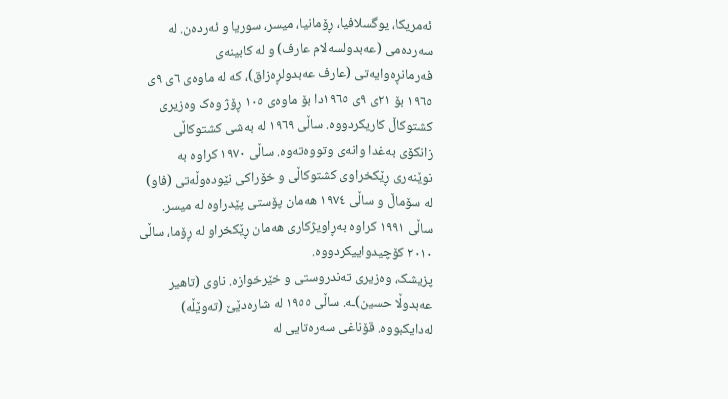ئەمريکا، يوگسلافيا، ڕۆمانيا، ميسر، سوريا و ئەردەن. لە سەردەمی (عەبدولسەلام عارف) و لە کابینەی فەرمانڕەوایەتی (عارف عەبدولڕەزاق)، کە لە ماوەی ٦ی ٩ی ١٩٦٥ بۆ ٢١ی ٩ی ١٩٦٥دا بۆ ماوەی ١٠٥ ڕۆژ وەک وەزیری کشتوکاڵ کاریکردووە. ساڵى ١٩٦٩ لە بەشى کشتوکاڵى زانکۆى بەغدا وانەى وتووەتەوە. ساڵى ١٩٧٠ کراوە بە نوێنەرى ڕێکخراوى کشتوکاڵى و خۆراکى نێودەوڵەتى (فاو) لە سۆماڵ و ساڵى ١٩٧٤ هەمان پۆستى پێدراوە لە ميسر. ساڵى ١٩٩١ کراوە بەڕاويژکارى هەمان ڕێکخراو لە ڕۆما، ساڵى ٢٠١٠ کۆچیدواییکردووە.
پزیشک، وەزیری تەندروستی و خێرخوازە. ناوی (تاهیر عەبدوڵا حسین)ـە. ساڵی ١٩٥٥ لە شارەدێێ (تەوێڵە) لەدایکبووە. قۆناغی سەرەتایی لە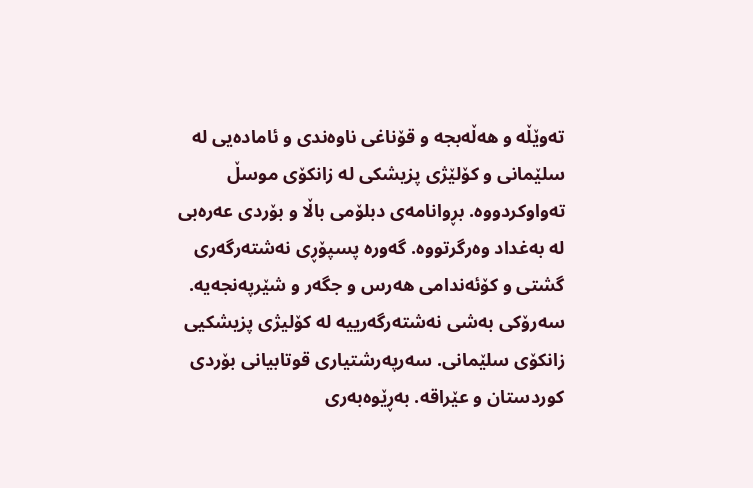تەوێڵە و هەڵەبجە و قۆناغی ناوەندی و ئامادەیی لە سلێمانی و کۆلێژی پزیشکی لە زانکۆی موسڵ تەواوکردووە. بڕوانامەی دبلۆمی باڵا و بۆردی عەرەبی لە بەغداد وەرگرتووە. گەورە پسپۆڕی نەشتەرگەری گشتی و کۆئەندامی هەرس و جگەر و شێرپەنجەیە. سەرۆکی بەشی نەشتەرگەرییە لە کۆلیژی پزیشکیی زانکۆی سلێمانی. سەرپەرشتیاری قوتابیانی بۆردی کوردستان و عێراقه. بەڕێوەبەری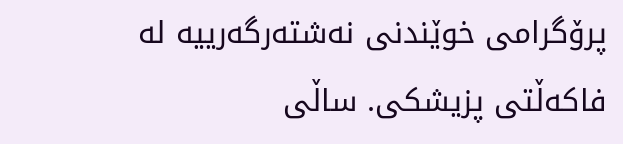پرۆگرامی خوێندنی نەشتەرگەرییە لە فاکەڵتی پزیشکی. ساڵی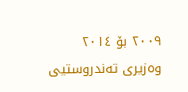٢٠٠٩ بۆ ٢٠١٤ وەزیری تەندروستیی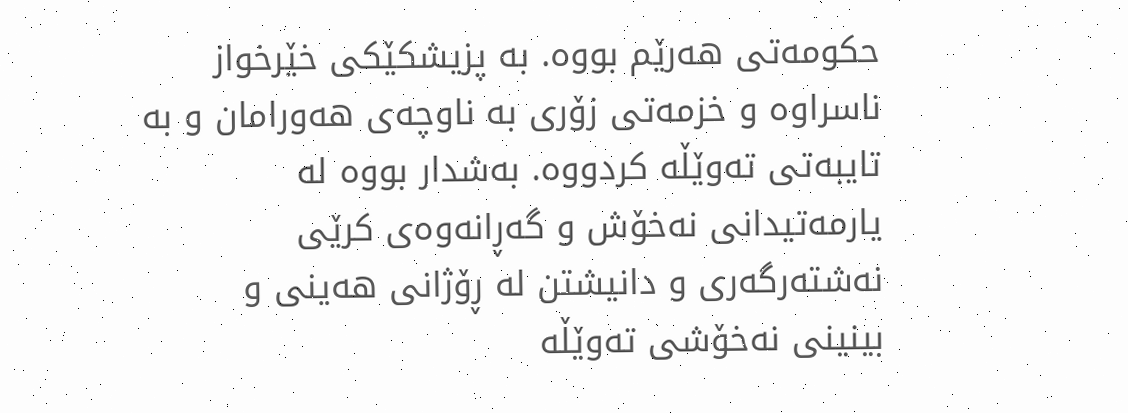حکومەتی هەرێم بووە. بە پزیشکێکی خێرخواز ناسراوە و خزمەتی زۆری بە ناوچەی هەورامان و بە تایبەتی تەوێڵە کردووە. بەشدار بووە لە یارمەتیدانی نەخۆش و گەڕانەوەی کرێی نەشتەرگەری و دانیشتن لە ڕۆژانی هەینی و بینینی نەخۆشی تەوێڵە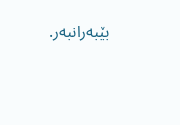بێبەرانبەر.